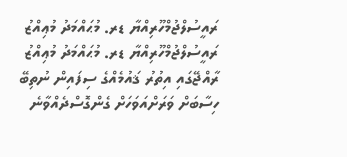ރައީސުލްޖުމްހޫރިއްޔާ ޑރ. މުޙައްމަދު މުޢިއްޒު
ރައީސުލްޖުމްހޫރިއްޔާ ޑރ. މުޙައްމަދު މުޢިއްޒު
ރާއްޖޭގައި އިތުރު ޤައުމެއްގެ ސިފައިން ނުތިބޭ ހިސާބަށް ވަރަށްއަވަހަށް ގެންގޮސްދެއްވާނެ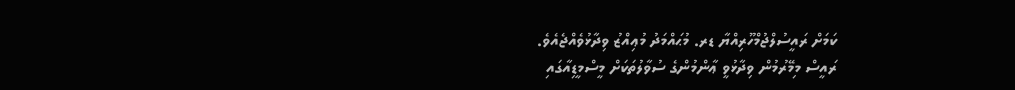ކަމަށް ރައީސުލްޖުމްހޫރިއްޔާ ޑރ. މުޙައްމަދު މުޢިއްޒު ވިދާޅުވެއްޖެއެވެ.
ރައީސް މިމޭރުމުން ވިދާޅުވީ ޢާންމުންގެ ސުވާލުތަކަށް މީސްމީޑިއާގައި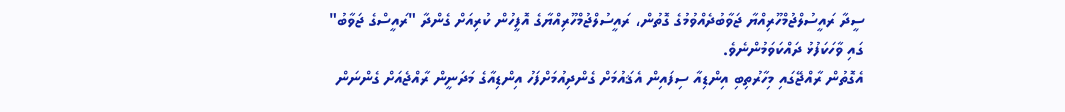ސީދާ ރައީސުލްޖުމްހޫރިއްޔާ ޖަވާބުދެއްވުމުގެ ގޮތުން، ރައީސުލްޖުމްހޫރިއްޔާގެ އޮފީހުން ކުރިއަށް ގެންދާ "ރައީސްގެ ޖަވާބު" ގައި ވާހަކަފުޅު ދައްކަވަމުންނެވެ.
އެގޮތުން ރާއްޖޭގައި މިހާރުތިބި އިންޑިއާ ސިފައިން އެޤައުމަށް ގެންދިއުމަށްފަހު އިންޑިއާގެ މަދަނީން ރާއްޖެއަށް ގެންނަން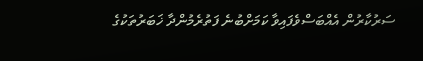ސަރުކާރުން އެއްބަސްވެފައިވާ ކަމަށްބުނެ ފަތުރެމުންދާ ޚަބަރުތަކުގެ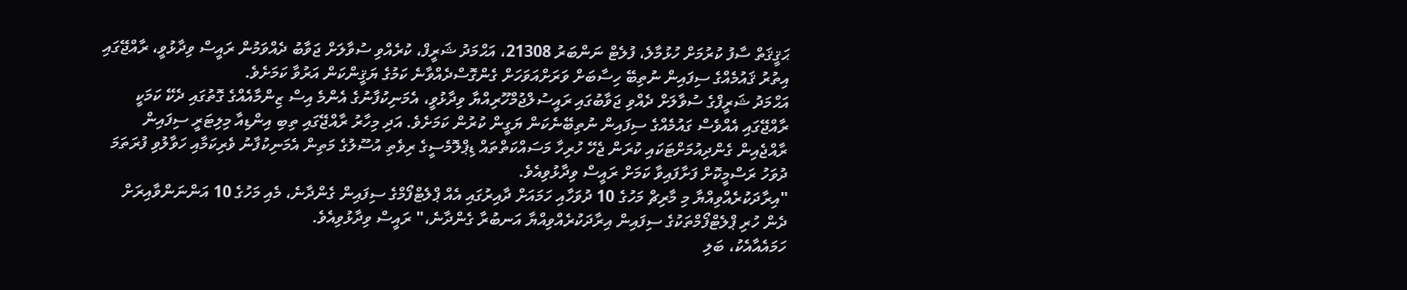ޙަޤީޤަތް ސާފު ކުރުމަށް ހުޅުމާލެ، ފުލެޓް ނަންބަރު 21308، އަޙްމަދު ޝަރީފް، ކުރެއްވި ސުވާލަށް ޖަވާބު ދެއްވަމުން ރައީސް ވިދާޅުވީ، ރާއްޖޭގައި އިތުރު ޤައުމެއްގެ ސިފައިން ނުތިބޭ ހިސާބަށް ވަރަށްއަވަހަށް ގެންގޮސްދެއްވާނެ ކަމުގެ ޔަޤީންކަން އަރުވާ ކަމަށެވެ.
އަޙްމަދު ޝަރީފްގެ ސުވާލަށް ދެއްވި ޖަވާބުގައި ރައީސުލްޖުމްހޫރިއްޔާ ވިދާޅުވީ، އެމަނިކުފާނުގެ އެންމެ އިސް ޒިންމާއެއްގެ ގޮތުގައި ދެކޭ ކަމަކީ ރާއްޖޭގައި އެއްވެސް ގައުމެއްގެ ސިފައިން ނުތިބޭނެކަން ޔަގީން ކުރުން ކަމަށެވެ. އަދި މިހާރު ރާއްޖޭގައި ތިބި އިންޑިއާ މިލިޓަރީ ސިފައިން ރާއްޖެއިން ގެންދިއުމަށްޓަކައި ކުރަން ޖެހޭ ހުރިހާ މަސައްކަތްތައް ޑިޕްލޮމެސީގެ ރިވެތި އުސޫލުގެ މަތިން އެމަނިކުފާނު ވެރިކަމާއި ހަވާލުވި ފުރަތަމަ ދުވަހު ރަސްމީކޮށް ފަށާފައިވާ ކަމަށް ރައީސް ވިދާޅުވިއެވެ.
"އިރާދަކުރެއްވިއްޔާ މި މާރިޗް މަހުގެ 10 ދުވަހާއި ހަމައަށް ދާއިރުގައި އެއް ޕްލެޓްފޯމްގެ ސިފައިން ގެންދާނެ، މެއި މަހުގެ 10 އަންނަންވާއިރަށް ދެން ހުރި ޕްލެޓްފޯމްތަކުގެ ސިފައިން އިރާދަކުރެއްވިއްޔާ އަނބުރާ ގެންދާނެ،" ރައީސް ވިދާޅުވިއެވެ.
ހަމައެއާއެކު، ބަލި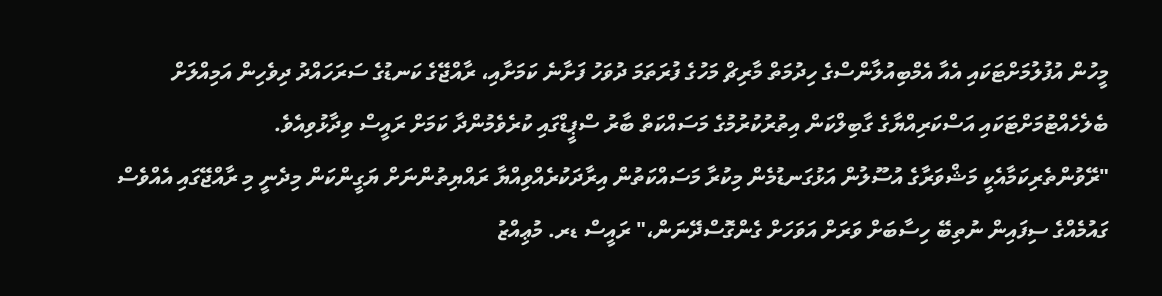މީހުން އުފުލުމަށްޓަކައި އެއާ އެމްބިއުލާންސްގެ ހިދުމަތް މާރިޗް މަހުގެ ފުރަތަމަ ދުވަހު ފަށާނެ ކަމަށާއި، ރާއްޖޭގެ ކަނޑުގެ ސަރަހައްދު ދިވެހިން އަމިއްލަށް ބެލެހެއްޓުމަށްޓަކައި އަސްކަރިއްޔާގެ ގާބިލްކަން އިތުރުކުރުމުގެ މަސައްކަތް ބާރު ސްޕީޑްގައި ކުރެވެމުންދާ ކަމަށް ރައީސް ވިދާޅުވިއެވެ.
"ރޭވުންތެރިކަމާއެކީ މަޝްވަރާގެ އުސޫލުން އަޅުގަނޑުމެން މިކުރާ މަސައްކަތުން އިރާދަކުރެއްވިއްޔާ ރައްޔިތުންނަށް ޔަގީންކަން މިދެނީ މި ރާއްޖޭގައި އެއްވެސް ގައުމެއްގެ ސިފައިން ނުތިބޭ ހިސާބަށް ވަރަށް އަވަހަށް ގެންގޮސްދޭނަން،" ރައީސް ޑރ. މުޢިއްޒު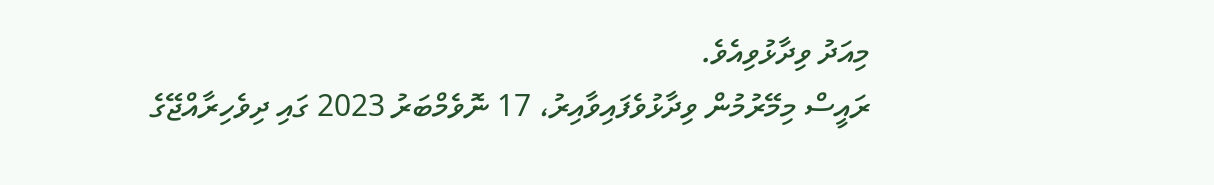މިއަދު ވިދާޅުވިއެވެ.
ރައީސް މިމޭރުމުން ވިދާޅުވެފައިވާއިރު، 17 ނޮވެމްބަރު 2023 ގައި ދިވެހިރާއްޖޭގެ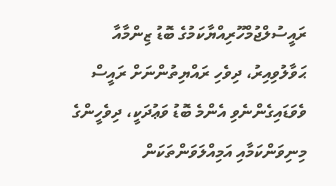ރައީސުލްޖުމްހޫރިއްޔާކަމުގެ ބޮޑު ޒިންމާއާ ޙަވާލުވިއިރު، ދިވެހި ރައްޔިތުންނަށް ރައީސް ވެވަޑައިގެންނެވި އެންމެ ބޮޑު ވަޢުދަކީ، ދިވެހީންގެ މިނިވަންކަމާއި އަމިއްލަވަންތަކަން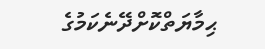ޙިމާޔަތްކޮށްދޭނެކަމުގެ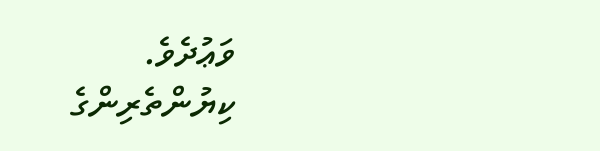ވަޢުދެވެ.
ކިޔުންތެރިންގެ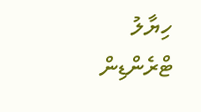ހިޔާލު
ޓްރެންޑިން